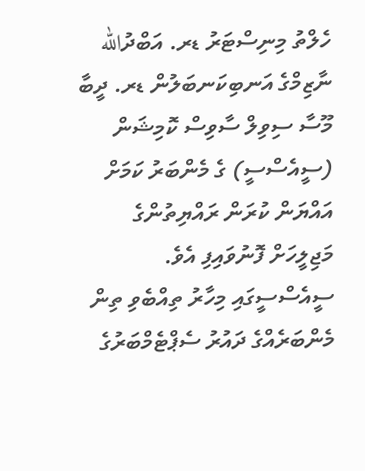ހެލްތު މިނިސްޓަރު ޑރ. އަބްދުالله ނާޒިމްގެ އަނބިކަނބަލުން ޑރ. ދީބާ މޫސާ ސިވިލް ސާވިސް ކޮމިޝަން (ސީއެސްސީ) ގެ މެންބަރު ކަމަށް އައްޔަން ކުރަން ރައްޔިތުންގެ މަޖިލީހަށް ފޮނުވައިފި އެވެ.
ސީއެސްސީގައި މިހާރު ތިއްބެވި ތިން މެންބަރެއްގެ ދައުރު ސެޕްޓެމްބަރުގެ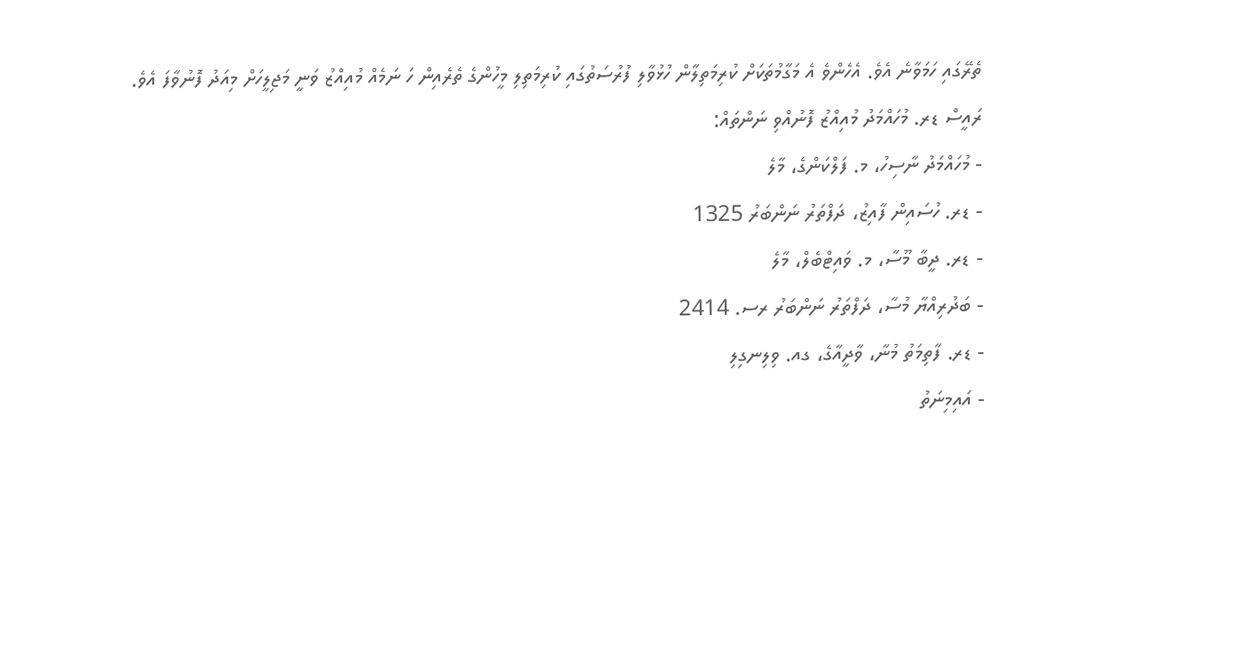ތެރޭގައި ހަމަވާނެ އެވެ. އެހެންވެ އެ މަގާމުތަކަށް ކުރިމަތިލާން ހުޅުވާލި ފުރުސަތުގައި ކުރިމަތިލި މީހުންގެ ތެރެއިން ހަ ނަމެއް މުއިއްޒު ވަނީ މަޖިލީހަށް މިއަދު ފޮނުވާފަ އެވެ.
ރައީސް ޑރ. މުހައްމަދު މުއިއްޒު ފޮނުއްވި ނަންތައް:
- މުހައްމަދު ނާސިހު، މ. ފަލްކަންގެ، މާލެ
- ޑރ. ހުސައިން ފާއިޒު، ދަފްތަރު ނަންބަރު 1325
- ޑރ. ދީބާ މޫސާ، މ. ވައިޓްބެލް، މާލެ
- ބަދުރިއްޔާ މުސާ، ދަފްތަރު ނަންބަރު ރސ. 2414
- ޑރ. ފާތިމަތު މުނާ، ވާދީއާގެ، ގއ. ވިލިނގިލި
- އައިމިނަތު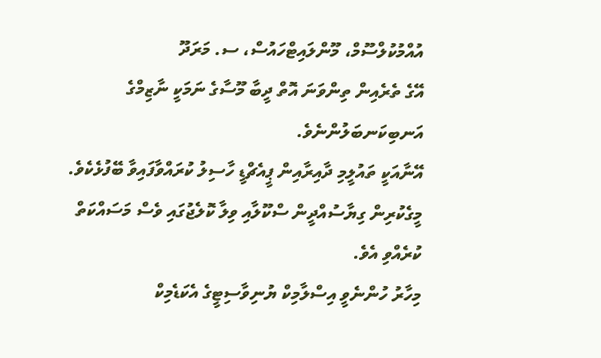އުއްމުކުލްސޫމް، މޫންލައިޓްހައުސް، ސ. މަރަދޫ
އޭގެ ތެރެއިން ތިންވަނަ އޮތް ދީބާ މޫސާގެ ނަމަކީ ނާޒިމްގެ އަނބިކަނބަލުންނެވެ.
އޭނާއަކީ ތައުލީމި ދާއިރާއިން ޕީއެޗްޑީ ހާސިލު ކުރައްވާފައިވާ ބޭފުޅެކެވެ. މީގެކުރިން ގިޔާސުއްދީން ސްކޫލާއި ވިލާ ކޮލެޖުގައި ވެސް މަސައްކަތް ކުރެއްވި އެވެ.
މިހާރު ހުންނެވީ އިސްލާމިކް ޔުނިވާސިޓީގެ އެކަޑެމިކް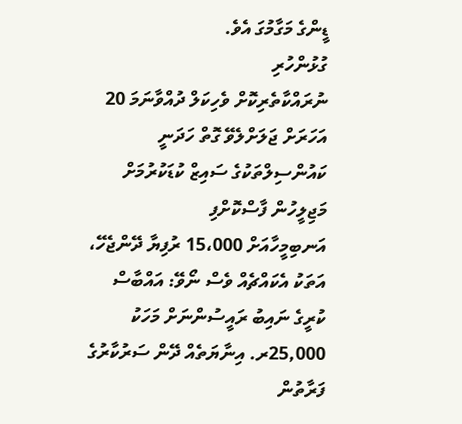ޑީންގެ މަގާމުގަ އެވެ.
ގުޅުންހުރި
ނުރައްކާތެރިކޮށް ވެހިކަލް ދުއްވާނަމަ 20 އަހަރަށް ޖަލަށްލެވޭ ގޮތް ހަދަނީ
ކައުންސިލްތަކުގެ ސައިޒް ކުޑަކުރުމަށް މަޖިލީހުން ފާސްކޮށްފި
އަނބިމީހާއަށް 15،000 ރުފިޔާ ދޭންޖެހޭ، އަތަކު އެކައްޗެއް ވެސް ނޯވޭ: އައްބާސް
ކުރީގެ ނައިބު ރައީސުންނަށް މަހަކު 25,000ރ. އިނާޔަތެއް ދޭން ސަރުކާރުގެ ފަރާތުން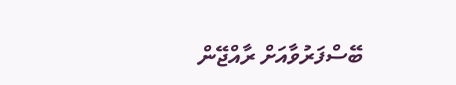ބޭސްފަރުވާއަށް ރާއްޖޭން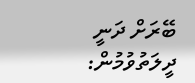ބޭރަށް ދަނީ ދީލަތުވުމުން: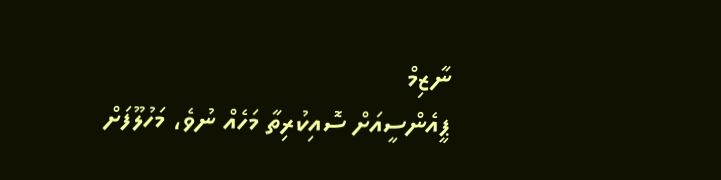ނާޒިމް
ޕީއެންސީއަށް ސޮއިކުރިތާ މަހެއް ނުވެ، މަހުލޫފަށް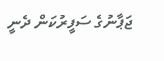ޖަޕާނުގެ ސަފީރުކަން ދެނީ